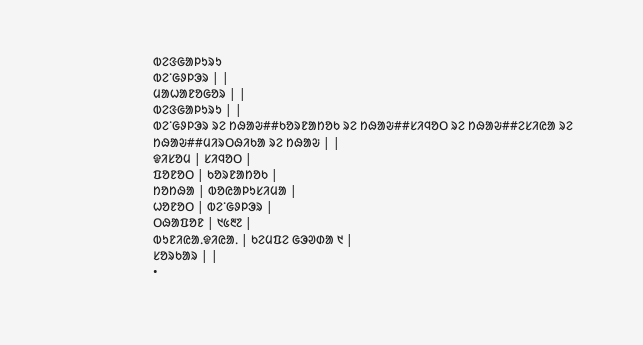ᱵᱮᱝᱜᱟᱞᱩᱨᱩ
ᱵᱮᱸᱜᱽᱞᱳᱨ | |
ᱢᱟᱦᱟᱱᱚᱜᱚᱨ | |
ᱵᱮᱝᱜᱟᱞᱩᱨᱩ | |
ᱵᱮᱸᱜᱽᱞᱳᱨ ᱨᱮ ᱴᱷᱟᱶ##ᱠᱚᱨᱱᱟᱴᱚᱠ ᱨᱮ ᱴᱷᱟᱶ##ᱥᱤᱧᱚᱛ ᱨᱮ ᱴᱷᱟᱶ##ᱮᱥᱤᱭᱟ ᱨᱮ ᱴᱷᱟᱶ##ᱢᱤᱨᱛᱷᱤᱠᱟ ᱨᱮ ᱴᱷᱟᱶ | |
ᱫᱤᱥᱚᱢ | ᱥᱤᱧᱚᱛ |
ᱯᱚᱱᱚᱛ | ᱠᱚᱨᱱᱟᱴᱚᱠ |
ᱴᱚᱴᱷᱟ | ᱵᱚᱭᱟᱞᱩᱥᱤᱢᱟ |
ᱦᱚᱱᱚᱛ | ᱵᱮᱸᱜᱽᱞᱳᱨ |
ᱛᱷᱟᱯᱚᱱ | ᱑᱕᱓᱗ |
ᱵᱩᱱᱤᱭᱟᱹᱫᱤᱭᱟᱹ | ᱠᱮᱢᱯᱮ ᱜᱳᱣᱰᱟ ᱑ |
ᱥᱚᱨᱠᱟᱨ | |
•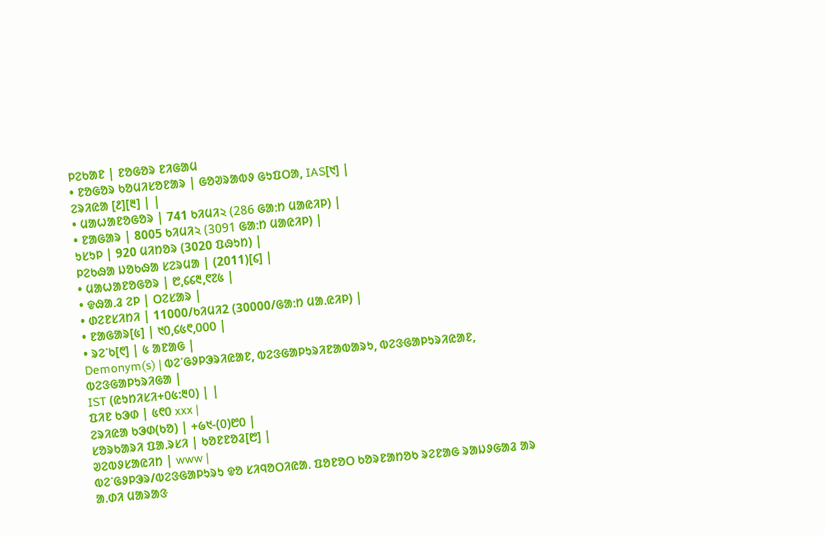ᱞᱮᱠᱟᱱ | ᱱᱚᱜᱚᱨ ᱱᱤᱜᱟᱢ
• ᱱᱚᱜᱚᱨ ᱠᱚᱢᱤᱥᱚᱱᱟᱨ | ᱜᱚᱣᱨᱟᱵᱽ ᱜᱩᱯᱛᱟ, IAS[᱑] |
ᱮᱨᱤᱭᱟ [᱒][᱓] | |
• ᱢᱟᱦᱟᱱᱚᱜᱚᱨ | 741 ᱠᱤᱢᱤ২ (286 ᱜᱟᱺᱴ ᱢᱟᱭᱤᱞ) |
• ᱱᱟᱜᱟᱨ | 8005 ᱠᱤᱢᱤ২ (3091 ᱜᱟᱺᱴ ᱢᱟᱭᱤᱞ) |
ᱩᱥᱩᱞ | 920 ᱢᱤᱴᱚᱨ (3020 ᱯᱷᱩᱴ) |
ᱞᱮᱠᱷᱟ ᱡᱚᱠᱷᱟ ᱥᱮᱨᱢᱟ | (2011)[᱔] |
• ᱢᱟᱦᱟᱱᱚᱜᱚᱨ | ᱘,᱔᱔᱓,᱖᱗᱕ |
• ᱫᱷᱟᱹᱲ ᱮᱞ | ᱛᱮᱥᱟᱨ |
• ᱰᱮᱱᱥᱤᱴᱤ | 11000/ᱠᱤᱢᱤ2 (30000/ᱜᱟᱺᱴ ᱢᱟᱹᱭᱤᱞ) |
• ᱱᱟᱜᱟᱨ[᱕] | ᱑᱐,᱔᱕᱖,᱐᱐᱐ |
• ᱨᱮᱸᱠ[᱖] | ᱕ ᱟᱱᱟᱜ |
Demonym(s) | ᱵᱮᱸᱜᱽᱞᱳᱨᱤᱭᱟᱱ, ᱵᱮᱝᱜᱟᱞᱩᱨᱤᱱᱟᱵᱟᱨᱩ, ᱵᱮᱝᱜᱟᱞᱩᱨᱤᱭᱟᱱ, ᱵᱮᱝᱜᱟᱞᱩᱨᱤᱜᱟ |
IST (ᱭᱩᱴᱤᱥᱤ+᱐᱕:᱓᱐) | |
ᱯᱤᱱ ᱠᱳᱰ | ᱕᱖᱐ xxx |
ᱮᱨᱤᱭᱟ ᱠᱳᱰ(ᱠᱚ) | +᱙᱑-(᱐)᱘᱐ |
ᱥᱚᱨᱠᱟᱨᱤ ᱯᱟᱹᱨᱥᱤ | ᱠᱚᱱᱱᱚᱲ[᱘] |
ᱣᱮᱵᱽᱥᱟᱭᱤᱴ | www |
ᱵᱮᱸᱜᱽᱞᱳᱨ/ᱵᱮᱝᱜᱟᱞᱩᱨᱩ ᱫᱚ ᱥᱤᱧᱚᱛᱤᱭᱟᱹ ᱯᱚᱱᱚᱛ ᱠᱚᱨᱱᱟᱴᱚᱠ ᱨᱮᱱᱟᱜ ᱨᱟᱡᱽᱜᱟᱲ ᱟᱨ ᱟᱹᱰᱤ ᱢᱟᱨᱟᱝ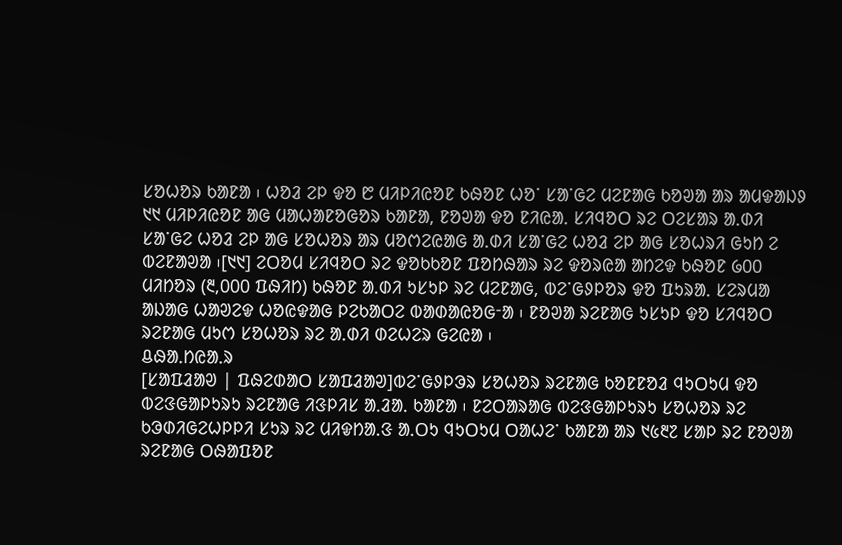ᱥᱚᱦᱚᱨ ᱠᱟᱱᱟ ᱾ ᱦᱚᱲ ᱮᱞ ᱫᱚ ᱘ ᱢᱤᱞᱤᱭᱚᱱ ᱠᱷᱚᱱ ᱦᱚᱸ ᱥᱟᱸᱜᱮ ᱢᱮᱱᱟᱜ ᱠᱚᱣᱟ ᱟᱨ ᱟᱢᱫᱟᱡᱽ ᱑᱑ ᱢᱤᱞᱤᱭᱚᱱ ᱟᱜ ᱢᱟᱦᱟᱱᱚᱜᱚᱨ ᱠᱟᱱᱟ, ᱱᱚᱣᱟ ᱫᱚ ᱱᱤᱭᱟᱹ ᱥᱤᱧᱚᱛ ᱨᱮ ᱛᱮᱥᱟᱨ ᱟᱹᱰᱤ ᱥᱟᱸᱜᱮ ᱦᱚᱲ ᱮᱞ ᱟᱜ ᱥᱚᱦᱚᱨ ᱟᱨ ᱢᱚᱬᱮᱭᱟᱜ ᱟᱹᱰᱤ ᱥᱟᱸᱜᱮ ᱦᱚᱲ ᱮᱞ ᱟᱜ ᱥᱚᱦᱨᱤ ᱜᱩᱴ ᱮ ᱵᱮᱱᱟᱣᱟ ᱾[᱑᱑] ᱮᱛᱚᱢ ᱥᱤᱧᱚᱛ ᱨᱮ ᱫᱚᱠᱠᱚᱱ ᱯᱚᱴᱷᱟᱨ ᱨᱮ ᱫᱚᱨᱭᱟ ᱟᱴᱮᱫ ᱠᱷᱚᱱ ᱙᱐᱐ ᱢᱤᱴᱚᱨ (᱓,᱐᱐᱐ ᱯᱷᱤᱴ) ᱠᱷᱚᱱ ᱟᱹᱰᱤ ᱩᱥᱩᱞ ᱨᱮ ᱢᱮᱱᱟᱜ, ᱵᱮᱸᱜᱽᱞᱚᱨ ᱫᱚ ᱯᱩᱨᱟᱹ ᱥᱮᱨᱢᱟ ᱟᱡᱟᱜ ᱦᱟᱣᱮᱫ ᱦᱚᱭᱫᱟᱜ ᱞᱮᱠᱟᱛᱮ ᱵᱟᱰᱟᱭᱚᱜᱼᱟ ᱾ ᱱᱚᱣᱟ ᱨᱮᱱᱟᱜ ᱩᱥᱩᱞ ᱫᱚ ᱥᱤᱧᱚᱛ ᱨᱮᱱᱟᱜ ᱢᱩᱬ ᱥᱚᱦᱚᱨ ᱨᱮ ᱟᱹᱰᱤ ᱰᱮᱦᱮᱨ ᱜᱮᱭᱟ ᱾
ᱪᱷᱟᱹᱴᱭᱟᱹᱨ
[ᱥᱟᱯᱲᱟᱣ | ᱯᱷᱮᱰᱟᱛ ᱥᱟᱯᱲᱟᱣ]ᱵᱮᱸᱜᱽᱞᱳᱨ ᱥᱚᱦᱚᱨ ᱨᱮᱱᱟᱜ ᱠᱚᱱᱱᱚᱲ ᱧᱩᱛᱩᱢ ᱫᱚ ᱵᱮᱝᱜᱟᱞᱩᱨᱩ ᱨᱮᱱᱟᱜ ᱤᱝᱞᱤᱥ ᱟᱹᱲᱟᱹ ᱠᱟᱱᱟ ᱾ ᱱᱮᱛᱟᱨᱟᱜ ᱵᱮᱝᱜᱟᱞᱩᱨᱩ ᱥᱚᱦᱚᱨ ᱨᱮ ᱠᱳᱰᱤᱜᱮᱦᱞᱞᱤ ᱥᱩᱨ ᱨᱮ ᱢᱤᱫᱴᱟᱹᱝ ᱟᱹᱛᱩ ᱧᱩᱛᱩᱢ ᱛᱟᱦᱮᱸ ᱠᱟᱱᱟ ᱟᱨ ᱑᱕᱓᱗ ᱥᱟᱞ ᱨᱮ ᱱᱚᱣᱟ ᱨᱮᱱᱟᱜ ᱛᱷᱟᱯᱚᱱ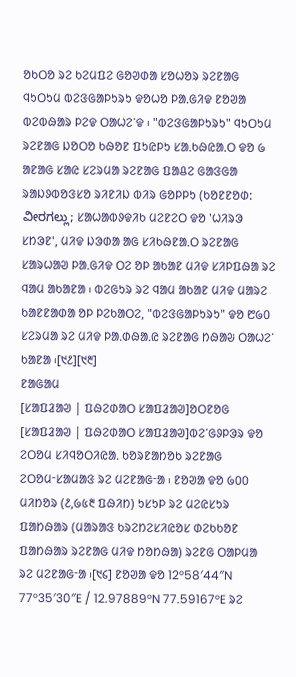ᱚᱠᱛᱚ ᱨᱮ ᱠᱮᱢᱯᱮ ᱜᱚᱣᱰᱟ ᱥᱚᱦᱚᱨ ᱨᱮᱱᱟᱜ ᱧᱩᱛᱩᱢ ᱵᱮᱝᱜᱟᱞᱩᱨᱩ ᱫᱚᱦᱚ ᱞᱟᱹᱜᱤᱫ ᱱᱚᱣᱟ ᱵᱮᱵᱷᱟᱨ ᱞᱮᱫ ᱛᱟᱦᱮᱸᱫ ᱾ "ᱵᱮᱝᱜᱟᱞᱩᱨᱩ" ᱧᱩᱛᱩᱢ ᱨᱮᱱᱟᱜ ᱡᱚᱛᱚ ᱠᱷᱚᱱ ᱯᱩᱭᱞᱩ ᱥᱟᱹᱠᱷᱭᱟᱹᱛ ᱫᱚ ᱙ ᱟᱱᱟᱜ ᱥᱟᱭ ᱥᱮᱨᱢᱟ ᱨᱮᱱᱟᱜ ᱯᱟᱪᱮ ᱜᱟᱝᱜᱟ ᱨᱟᱡᱽᱵᱚᱝᱥᱚ ᱨᱤᱱᱤᱡ ᱵᱤᱨ ᱜᱚᱞᱞᱩ (ᱠᱚᱱᱱᱚᱰ: ವೀರಗಲ್ಲು; ᱥᱟᱦᱟᱵᱽᱫᱤᱠ ᱢᱮᱱᱮᱛ ᱫᱚ 'ᱦᱤᱨᱳ ᱥᱴᱳᱱ', ᱢᱤᱫ ᱡᱳᱰᱟ ᱟᱜ ᱥᱤᱠᱷᱱᱟᱹᱛ ᱨᱮᱱᱟᱜ ᱥᱟᱨᱦᱟᱣ ᱞᱟᱹᱜᱤᱫ ᱛᱮ ᱚᱞ ᱟᱠᱟᱱ ᱢᱤᱫ ᱥᱤᱞᱯᱷᱟ ᱨᱮ ᱧᱟᱢ ᱟᱠᱟᱱᱟ ᱾ ᱵᱮᱜᱩᱨ ᱨᱮ ᱧᱟᱢ ᱟᱠᱟᱱ ᱢᱤᱫ ᱢᱟᱨᱮ ᱠᱟᱱᱱᱟᱰᱟ ᱚᱞ ᱞᱮᱠᱟᱛᱮ, "ᱵᱮᱝᱜᱟᱞᱩᱨᱩ" ᱫᱚ ᱘᱙᱐ ᱥᱮᱨᱢᱟ ᱨᱮ ᱢᱤᱫ ᱞᱟᱹᱰᱷᱟᱹᱭ ᱨᱮᱱᱟᱜ ᱴᱷᱟᱶ ᱛᱟᱦᱮᱸ ᱠᱟᱱᱟ ᱾[᱑᱒][᱑᱓]
ᱱᱟᱜᱟᱢ
[ᱥᱟᱯᱲᱟᱣ | ᱯᱷᱮᱰᱟᱛ ᱥᱟᱯᱲᱟᱣ]ᱚᱛᱱᱚᱜ
[ᱥᱟᱯᱲᱟᱣ | ᱯᱷᱮᱰᱟᱛ ᱥᱟᱯᱲᱟᱣ]ᱵᱮᱸᱜᱽᱞᱳᱨ ᱫᱚ ᱮᱛᱚᱢ ᱥᱤᱧᱚᱛᱤᱭᱟᱹ ᱠᱚᱨᱱᱟᱴᱚᱠ ᱨᱮᱱᱟᱜ ᱮᱛᱚᱢᱼᱥᱟᱢᱟᱝ ᱨᱮ ᱢᱮᱱᱟᱜᱼᱟ ᱾ ᱱᱚᱣᱟ ᱫᱚ ᱙᱐᱐ ᱢᱤᱴᱚᱨ (᱒,᱙᱕᱓ ᱯᱷᱤᱴ) ᱩᱥᱩᱞ ᱨᱮ ᱢᱮᱭᱥᱩᱨ ᱯᱟᱴᱷᱟᱨ (ᱢᱟᱨᱟᱝ ᱠᱨᱮᱴᱮᱥᱤᱭᱚᱥ ᱰᱮᱠᱠᱚᱱ ᱯᱟᱴᱷᱟᱨ ᱨᱮᱱᱟᱜ ᱢᱤᱫ ᱴᱚᱴᱷᱟ) ᱨᱮᱱᱜ ᱛᱟᱞᱢᱟ ᱨᱮ ᱢᱮᱱᱟᱜᱼᱟ ᱾[᱑᱔] ᱱᱚᱣᱟ ᱫᱚ 12°58′44″N 77°35′30″E / 12.97889°N 77.59167°E ᱨᱮ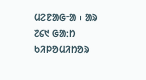ᱢᱮᱱᱟᱜᱼᱟ ᱾ ᱟᱨ ᱗᱔᱑ ᱜᱟᱺᱴ ᱠᱤᱞᱚᱢᱤᱴᱚᱨ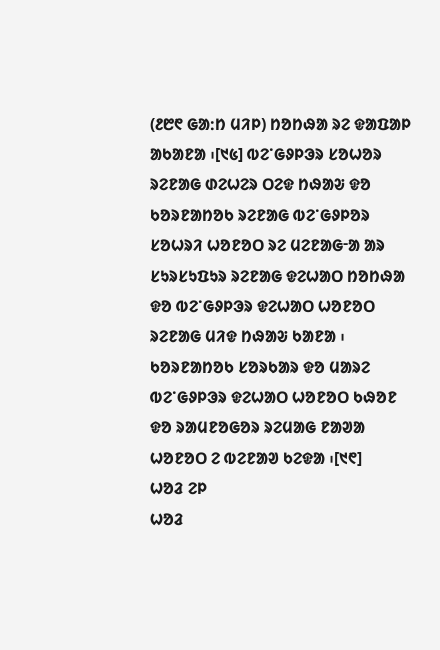(᱒᱘᱖ ᱜᱟᱺᱴ ᱢᱤᱞ) ᱴᱚᱴᱷᱟ ᱨᱮ ᱫᱟᱯᱟᱞ ᱟᱠᱟᱱᱟ ᱾[᱑᱕] ᱵᱮᱸᱜᱽᱞᱳᱨ ᱥᱚᱦᱚᱨ ᱨᱮᱱᱟᱜ ᱰᱮᱦᱮᱨ ᱛᱮᱫ ᱴᱷᱟᱶ ᱫᱚ ᱠᱚᱨᱱᱟᱴᱚᱠ ᱨᱮᱱᱟᱜ ᱵᱮᱸᱜᱽᱞᱚᱨ ᱥᱚᱦᱨᱤ ᱦᱚᱱᱚᱛ ᱨᱮ ᱢᱮᱱᱟᱜᱼᱟ ᱟᱨ ᱥᱩᱨᱥᱩᱯᱩᱨ ᱨᱮᱱᱟᱜ ᱫᱮᱦᱟᱛ ᱴᱚᱴᱷᱟ ᱫᱚ ᱵᱮᱸᱜᱽᱞᱳᱨ ᱫᱮᱦᱟᱛ ᱦᱚᱱᱚᱛ ᱨᱮᱱᱟᱜ ᱢᱤᱫ ᱴᱷᱟᱶ ᱠᱟᱱᱟ ᱾ ᱠᱚᱨᱱᱟᱴᱚᱠ ᱥᱚᱨᱠᱟᱨ ᱫᱚ ᱢᱟᱨᱮ ᱵᱮᱸᱜᱽᱞᱳᱨ ᱫᱮᱦᱟᱛ ᱦᱚᱱᱚᱛ ᱠᱷᱚᱱ ᱫᱚ ᱨᱟᱢᱱᱚᱜᱚᱨ ᱨᱮᱢᱟᱜ ᱱᱟᱣᱟ ᱦᱚᱱᱚᱛ ᱮ ᱵᱮᱱᱟᱣ ᱠᱮᱫᱟ ᱾[᱑᱖]
ᱦᱚᱲ ᱮᱞ
ᱦᱚᱲ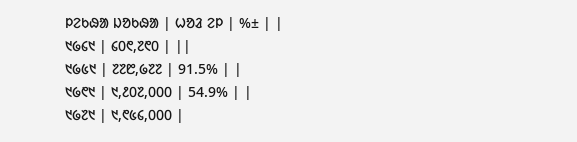ᱞᱮᱠᱷᱟ ᱡᱚᱠᱷᱟ | ᱦᱚᱲ ᱮᱞ | %± | |
᱑᱙᱔᱑ | ᱔᱐᱖,᱗᱖᱐ | ||
᱑᱙᱕᱑ | ᱗᱗᱘,᱙᱗᱗ | 91.5% | |
᱑᱙᱖᱑ | ᱑,᱒᱐᱗,᱐᱐᱐ | 54.9% | |
᱑᱙᱗᱑ | ᱑,᱖᱕᱔,᱐᱐᱐ |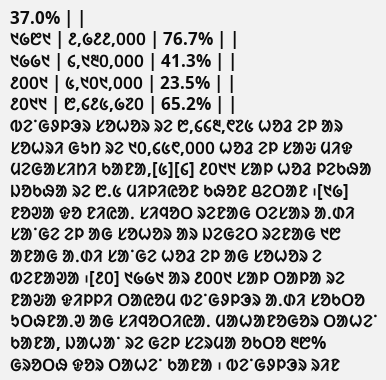37.0% | |
᱑᱙᱘᱑ | ᱒,᱙᱒᱒,᱐᱐᱐ | 76.7% | |
᱑᱙᱙᱑ | ᱔,᱑᱓᱐,᱐᱐᱐ | 41.3% | |
᱒᱐᱐᱑ | ᱕,᱑᱐᱑,᱐᱐᱐ | 23.5% | |
᱒᱐᱑᱑ | ᱘,᱔᱒᱕,᱙᱗᱐ | 65.2% | |
ᱵᱮᱸᱜᱽᱞᱳᱨ ᱥᱚᱦᱚᱨ ᱨᱮ ᱘,᱔᱔᱓,᱖᱗᱕ ᱦᱚᱲ ᱮᱞ ᱟᱨ ᱥᱚᱦᱨᱤ ᱜᱩᱴ ᱨᱮ ᱑᱐,᱔᱕᱖,᱐᱐᱐ ᱦᱚᱲ ᱮᱞ ᱥᱟᱶ ᱢᱤᱫ ᱢᱮᱜᱟᱥᱤᱴᱤ ᱠᱟᱱᱟ,[᱕][᱔] ᱒᱐᱑᱑ ᱥᱟᱞ ᱦᱚᱲ ᱞᱮᱠᱷᱟ ᱡᱚᱠᱷᱟ ᱨᱮ ᱘.᱕ ᱢᱤᱞᱤᱭᱚᱱ ᱠᱷᱚᱱ ᱪᱮᱛᱟᱱ ᱾[᱑᱙] ᱱᱚᱣᱟ ᱫᱚ ᱱᱤᱭᱟᱹ ᱥᱤᱧᱚᱛ ᱨᱮᱱᱟᱜ ᱛᱮᱥᱟᱨ ᱟᱹᱰᱤ ᱥᱟᱸᱜᱮ ᱮᱞ ᱟᱜ ᱥᱚᱦᱚᱨ ᱟᱨ ᱡᱮᱜᱮᱛ ᱨᱮᱱᱟᱜ ᱑᱘ ᱟᱱᱟᱜ ᱟᱹᱰᱤ ᱥᱟᱸᱜᱮ ᱦᱚᱲ ᱮᱞ ᱟᱜ ᱥᱚᱦᱚᱨ ᱮ ᱵᱮᱱᱟᱣᱟ ᱾[᱒᱐] ᱑᱙᱙᱑ ᱟᱨ ᱒᱐᱐᱑ ᱥᱟᱞ ᱛᱟᱞᱟ ᱨᱮ ᱱᱟᱶᱟ ᱫᱤᱞᱞᱤ ᱛᱟᱭᱚᱢ ᱵᱮᱸᱜᱽᱞᱳᱨ ᱟᱹᱰᱤ ᱥᱚᱠᱛᱚ ᱩᱛᱷᱱᱟᱹᱣ ᱟᱜ ᱥᱤᱧᱚᱛᱤᱭᱟᱹ ᱢᱟᱦᱟᱱᱚᱜᱚᱨ ᱛᱟᱦᱮᱸ ᱠᱟᱱᱟ, ᱡᱟᱦᱟᱸ ᱨᱮ ᱜᱮᱞ ᱥᱮᱨᱢᱟ ᱚᱠᱛᱚ ᱓᱘% ᱜᱨᱚᱛᱷ ᱫᱚᱨ ᱛᱟᱦᱮᱸ ᱠᱟᱱᱟ ᱾ ᱵᱮᱸᱜᱽᱞᱳᱨ ᱨᱤᱱ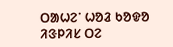ᱛᱟᱦᱮᱸ ᱦᱚᱲ ᱠᱚᱫᱚ ᱤᱝᱞᱤᱥ ᱛᱮ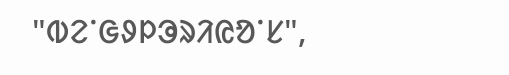"ᱵᱮᱸᱜᱽᱞᱳᱨᱤᱭᱚᱸᱥ",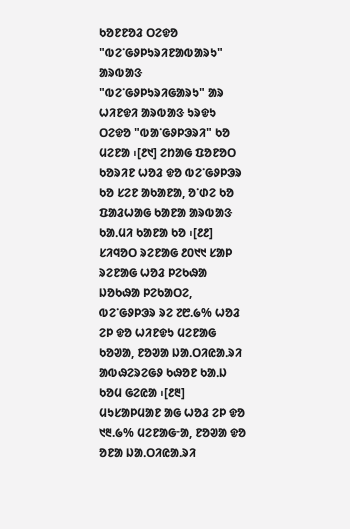ᱠᱚᱱᱱᱚᱲ ᱛᱮᱫᱚ "ᱵᱮᱸᱜᱽᱞᱩᱨᱤᱱᱟᱵᱟᱨᱩ" ᱟᱨᱵᱟᱝ "ᱵᱮᱸᱜᱽᱞᱩᱨᱤᱜᱟᱨᱩ" ᱟᱨ ᱦᱤᱱᱫᱤ ᱟᱨᱵᱟᱝ ᱩᱨᱫᱩ ᱛᱮᱫᱚ "ᱵᱟᱸᱜᱽᱞᱳᱨᱤ" ᱠᱚ ᱢᱮᱱᱟ ᱾[᱒᱑] ᱮᱴᱟᱜ ᱯᱚᱱᱚᱛ ᱠᱚᱨᱤᱱ ᱦᱚᱲ ᱫᱚ ᱵᱮᱸᱜᱽᱞᱳᱨ ᱠᱚ ᱥᱮᱱ ᱟᱠᱟᱱᱟ, ᱚᱸᱰᱮ ᱠᱚ ᱯᱟᱲᱦᱟᱜ ᱠᱟᱱᱟ ᱟᱨᱵᱟᱝ ᱠᱟᱹᱢᱤ ᱠᱟᱱᱟ ᱠᱚ ᱾[᱒᱒]
ᱥᱤᱧᱚᱛ ᱨᱮᱱᱟᱜ ᱒᱐᱑᱑ ᱥᱟᱞ ᱨᱮᱱᱟᱜ ᱦᱚᱲ ᱞᱮᱠᱷᱟ ᱡᱚᱠᱷᱟ ᱞᱮᱠᱟᱛᱮ, ᱵᱮᱸᱜᱽᱞᱳᱨ ᱨᱮ ᱗᱘.᱙% ᱦᱚᱲ ᱮᱞ ᱫᱚ ᱦᱤᱱᱫᱩ ᱢᱮᱱᱟᱜ ᱠᱚᱣᱟ, ᱱᱚᱣᱟ ᱡᱟᱹᱛᱤᱭᱟᱹᱨᱤ ᱟᱵᱷᱮᱨᱮᱜᱽ ᱠᱷᱚᱱ ᱠᱟᱹᱡ ᱠᱚᱢ ᱜᱮᱭᱟ ᱾[᱒᱓] ᱢᱩᱥᱟᱞᱢᱟᱱ ᱟᱜ ᱦᱚᱲ ᱮᱞ ᱫᱚ ᱑᱓.᱙% ᱢᱮᱱᱟᱜᱼᱟ, ᱱᱚᱣᱟ ᱫᱚ ᱚᱱᱟ ᱡᱟᱹᱛᱤᱭᱟᱹᱨᱤ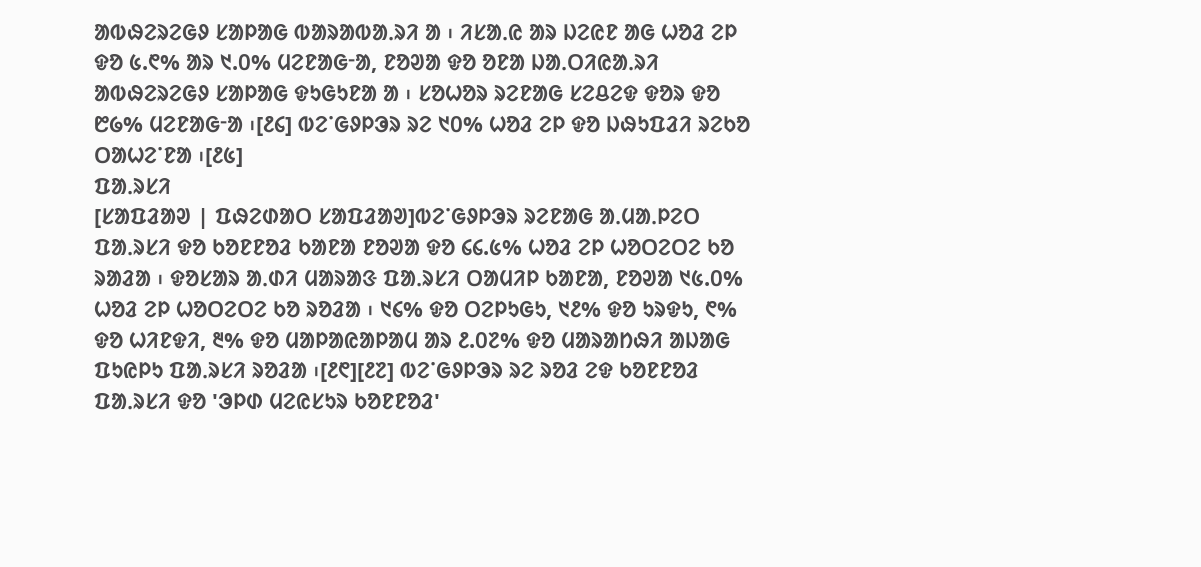ᱟᱵᱷᱮᱨᱮᱜᱽ ᱥᱟᱞᱟᱜ ᱵᱟᱨᱟᱵᱟᱹᱨᱤ ᱟ ᱾ ᱤᱥᱟᱹᱭ ᱟᱨ ᱡᱮᱭᱱ ᱟᱜ ᱦᱚᱲ ᱮᱞ ᱫᱚ ᱕.᱖% ᱟᱨ ᱑.᱐% ᱢᱮᱱᱟᱜᱼᱟ, ᱱᱚᱣᱟ ᱫᱚ ᱚᱱᱟ ᱡᱟᱹᱛᱤᱭᱟᱹᱨᱤ ᱟᱵᱷᱮᱨᱮᱜᱽ ᱥᱟᱞᱟᱜ ᱫᱩᱜᱩᱱᱟ ᱟ ᱾ ᱥᱚᱦᱚᱨ ᱨᱮᱱᱟᱜ ᱥᱮᱪᱮᱫ ᱫᱚᱨ ᱫᱚ ᱘᱙% ᱢᱮᱱᱟᱜᱼᱟ ᱾[᱒᱔] ᱵᱮᱸᱜᱽᱞᱳᱨ ᱨᱮ ᱑᱐% ᱦᱚᱲ ᱮᱞ ᱫᱚ ᱡᱷᱩᱯᱲᱤ ᱨᱮᱠᱚ ᱛᱟᱦᱮᱸᱱᱟ ᱾[᱒᱕]
ᱯᱟᱹᱨᱥᱤ
[ᱥᱟᱯᱲᱟᱣ | ᱯᱷᱮᱰᱟᱛ ᱥᱟᱯᱲᱟᱣ]ᱵᱮᱸᱜᱽᱞᱳᱨ ᱨᱮᱱᱟᱜ ᱟᱹᱢᱟᱹᱞᱮᱛ ᱯᱟᱹᱨᱥᱤ ᱫᱚ ᱠᱚᱱᱱᱚᱲ ᱠᱟᱱᱟ ᱱᱚᱣᱟ ᱫᱚ ᱔᱔.᱕% ᱦᱚᱲ ᱮᱞ ᱦᱚᱛᱮᱛᱮ ᱠᱚ ᱨᱟᱲᱟ ᱾ ᱫᱚᱥᱟᱨ ᱟᱹᱰᱤ ᱢᱟᱨᱟᱝ ᱯᱟᱹᱨᱥᱤ ᱛᱟᱢᱤᱞ ᱠᱟᱱᱟ, ᱱᱚᱣᱟ ᱑᱕.᱐% ᱦᱚᱲ ᱮᱞ ᱦᱚᱛᱮᱛᱮ ᱠᱚ ᱨᱚᱲᱟ ᱾ ᱑᱔% ᱫᱚ ᱛᱮᱞᱩᱜᱩ, ᱑᱒% ᱫᱚ ᱩᱨᱫᱩ, ᱖% ᱫᱚ ᱦᱤᱱᱫᱤ, ᱓% ᱫᱚ ᱢᱟᱞᱟᱭᱟᱞᱟᱢ ᱟᱨ ᱒.᱐᱗% ᱫᱚ ᱢᱟᱨᱟᱴᱷᱤ ᱟᱡᱟᱜ ᱯᱩᱭᱞᱩ ᱯᱟᱹᱨᱥᱤ ᱨᱚᱲᱟ ᱾[᱒᱖][᱒᱗] ᱵᱮᱸᱜᱽᱞᱳᱨ ᱨᱮ ᱨᱚᱲ ᱮᱫ ᱠᱚᱱᱱᱚᱲ ᱯᱟᱹᱨᱥᱤ ᱫᱚ 'ᱳᱞᱰ ᱢᱮᱭᱥᱩᱨ ᱠᱚᱱᱱᱚᱲ'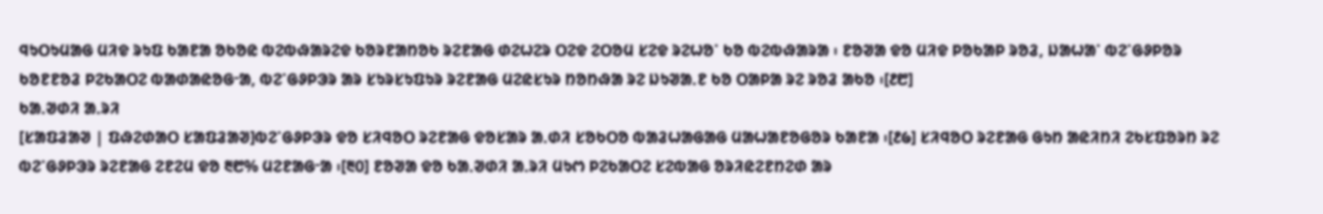ᱧᱩᱛᱩᱢᱟᱜ ᱢᱤᱫ ᱨᱩᱯ ᱠᱟᱱᱟ ᱚᱠᱚᱭ ᱵᱮᱵᱷᱟᱨᱮᱫ ᱠᱚᱨᱱᱟᱴᱚᱠ ᱨᱮᱱᱟᱜ ᱰᱮᱦᱮᱨ ᱛᱮᱫ ᱮᱛᱚᱢ ᱥᱮᱫ ᱨᱮᱦᱚᱸ ᱠᱚ ᱵᱮᱵᱷᱟᱨᱟ ᱾ ᱱᱚᱣᱟ ᱫᱚ ᱢᱤᱫ ᱞᱚᱠᱟᱞ ᱨᱚᱲ, ᱡᱟᱦᱟᱸ ᱵᱮᱸᱜᱽᱞᱚᱨ ᱠᱚᱱᱱᱚᱲ ᱞᱮᱠᱟᱛᱮ ᱵᱟᱰᱟᱭᱚᱜᱼᱟ, ᱵᱮᱸᱜᱽᱞᱳᱨ ᱟᱨ ᱥᱩᱨᱥᱩᱯᱩᱨ ᱨᱮᱱᱟᱜ ᱢᱮᱭᱥᱩᱨ ᱴᱚᱴᱷᱟ ᱨᱮ ᱡᱩᱣᱟᱹᱱ ᱠᱚ ᱛᱟᱞᱟ ᱨᱮ ᱨᱚᱲ ᱟᱠᱚ ᱾[᱒᱘]
ᱠᱟᱹᱣᱰᱤ ᱟᱹᱨᱤ
[ᱥᱟᱯᱲᱟᱣ | ᱯᱷᱮᱰᱟᱛ ᱥᱟᱯᱲᱟᱣ]ᱵᱮᱸᱜᱽᱞᱳᱨ ᱫᱚ ᱥᱤᱧᱚᱛ ᱨᱮᱱᱟᱜ ᱫᱚᱥᱟᱨ ᱟᱹᱰᱤ ᱥᱚᱠᱛᱚ ᱵᱟᱲᱦᱟᱜᱟᱜ ᱢᱟᱦᱟᱱᱚᱜᱚᱨ ᱠᱟᱱᱟ ᱾[᱒᱙] ᱥᱤᱧᱚᱛ ᱨᱮᱱᱟᱜ ᱜᱩᱴ ᱟᱭᱤᱴᱤ ᱮᱠᱥᱯᱚᱨᱴ ᱨᱮ ᱵᱮᱸᱜᱽᱞᱳᱨ ᱨᱮᱱᱟᱜ ᱮᱱᱮᱢ ᱫᱚ ᱓᱘% ᱢᱮᱱᱟᱜᱼᱟ ᱾[᱓᱐] ᱱᱚᱣᱟ ᱫᱚ ᱠᱟᱹᱣᱰᱤ ᱟᱹᱨᱤ ᱢᱩᱬ ᱞᱮᱠᱟᱛᱮ ᱥᱮᱵᱟᱜ ᱚᱨᱤᱭᱮᱱᱴᱮᱰ ᱟᱨ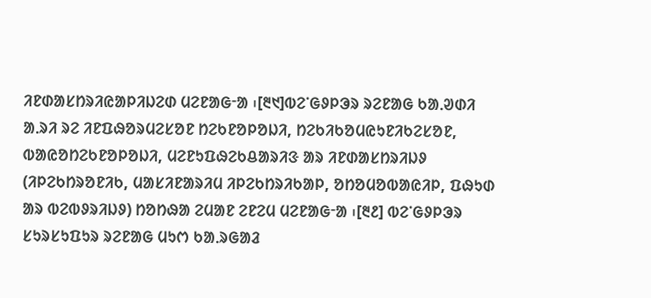ᱤᱱᱰᱟᱥᱴᱨᱤᱭᱟᱞᱤᱡᱮᱰ ᱢᱮᱱᱟᱜᱼᱟ ᱾[᱓᱑]ᱵᱮᱸᱜᱽᱞᱳᱨ ᱨᱮᱱᱟᱜ ᱠᱟᱹᱣᱰᱤ ᱟᱹᱨᱤ ᱨᱮ ᱤᱱᱯᱷᱚᱨᱢᱮᱥᱚᱱ ᱴᱮᱠᱱᱚᱞᱚᱡᱤ, ᱴᱮᱠᱤᱠᱚᱢᱭᱩᱱᱤᱠᱮᱥᱚᱱ, ᱵᱟᱭᱚᱴᱮᱠᱱᱚᱞᱚᱡᱤ, ᱢᱮᱱᱩᱯᱷᱮᱠᱪᱟᱨᱤᱝ ᱟᱨ ᱤᱱᱰᱟᱥᱴᱨᱤᱡᱽ (ᱤᱞᱮᱠᱴᱨᱚᱱᱤᱠ, ᱢᱟᱥᱤᱱᱟᱨᱤᱢ ᱤᱞᱮᱠᱴᱨᱤᱠᱟᱞ, ᱚᱴᱚᱢᱚᱵᱟᱭᱤᱞ, ᱯᱷᱩᱰ ᱟᱨ ᱵᱮᱵᱽᱨᱤᱡᱽ) ᱴᱚᱴᱷᱟ ᱮᱢᱟᱱ ᱮᱱᱮᱢ ᱢᱮᱱᱟᱜᱼᱟ ᱾[᱓᱒] ᱵᱮᱸᱜᱽᱞᱳᱨ ᱥᱩᱨᱥᱩᱯᱩᱨ ᱨᱮᱱᱟᱜ ᱢᱩᱬ ᱠᱟᱹᱨᱜᱟᱲ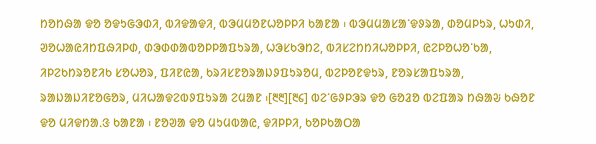ᱴᱚᱴᱷᱟ ᱫᱚ ᱚᱫᱩᱜᱳᱰᱤ, ᱵᱤᱫᱟᱫᱤ, ᱵᱳᱢᱢᱚᱱᱦᱚᱞᱞᱤ ᱠᱟᱱᱟ ᱾ ᱵᱳᱢᱢᱟᱥᱟᱸᱫᱽᱨᱟ, ᱰᱚᱢᱞᱩᱨ, ᱦᱩᱰᱤ, ᱣᱚᱦᱟᱭᱤᱴᱯᱷᱤᱞᱰ, ᱰᱳᱰᱰᱟᱵᱚᱞᱞᱟᱯᱩᱨᱟ, ᱦᱳᱥᱠᱳᱴᱮ, ᱵᱤᱥᱮᱴᱴᱤᱦᱚᱞᱞᱤ, ᱭᱮᱞᱚᱦᱚᱸᱠᱟ, ᱤᱞᱮᱠᱴᱨᱚᱱᱤᱠ ᱥᱚᱦᱚᱨ, ᱯᱤᱱᱭᱟ, ᱠᱨᱤᱥᱱᱚᱨᱟᱡᱽᱯᱩᱨᱚᱢ, ᱵᱮᱞᱚᱱᱫᱩᱨ, ᱱᱚᱨᱥᱟᱯᱩᱨᱟ, ᱨᱟᱡᱟᱡᱤᱱᱚᱜᱚᱨ, ᱢᱤᱦᱟᱫᱮᱵᱽᱯᱩᱨᱟ ᱮᱢᱟᱱ ᱾[᱓᱓][᱓᱔] ᱵᱮᱸᱜᱽᱞᱳᱨ ᱫᱚ ᱜᱚᱲᱚ ᱵᱮᱯᱟᱨ ᱴᱷᱟᱶ ᱠᱷᱚᱱ ᱫᱚ ᱢᱤᱫᱴᱟᱹᱝ ᱠᱟᱱᱟ ᱾ ᱱᱚᱣᱟ ᱫᱚ ᱢᱩᱢᱵᱟᱭ, ᱫᱤᱞᱞᱤ, ᱠᱚᱞᱠᱟᱛᱟ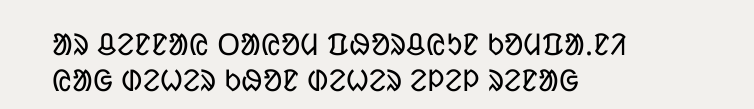ᱟᱨ ᱪᱮᱱᱱᱟᱭ ᱛᱟᱭᱚᱢ ᱯᱷᱚᱨᱪᱭᱩᱱ ᱠᱚᱢᱯᱟᱹᱱᱤ ᱭᱟᱜ ᱰᱮᱦᱮᱨ ᱠᱷᱚᱱ ᱰᱮᱦᱮᱨ ᱮᱞᱮᱞ ᱨᱮᱱᱟᱜ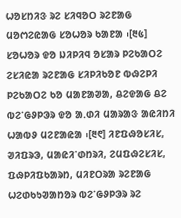ᱦᱚᱥᱴᱤᱝ ᱨᱮ ᱥᱤᱧᱚᱛ ᱨᱮᱱᱟᱜ ᱢᱚᱬᱮᱭᱟᱜ ᱥᱚᱦᱚᱨ ᱠᱟᱱᱟ ᱾[᱓᱕]
ᱥᱚᱦᱚᱨ ᱫᱚ ᱡᱤᱞᱤᱧ ᱚᱥᱟᱨ ᱞᱮᱠᱟᱛᱮ ᱮᱥᱤᱭᱟ ᱨᱮᱱᱟᱜ ᱥᱤᱞᱤᱠᱚᱱ ᱵᱷᱮᱞᱤ ᱞᱮᱠᱟᱛᱮ ᱠᱚ ᱢᱟᱱᱟᱣᱟ, ᱪᱮᱫᱟᱜ ᱪᱮ ᱵᱮᱸᱜᱽᱞᱳᱨ ᱫᱚ ᱟᱹᱰᱤ ᱢᱟᱨᱟᱝ ᱟᱭᱤᱴᱤ ᱦᱟᱵᱽ ᱢᱮᱱᱟᱭᱟ ᱾[᱓᱖] ᱤᱱᱯᱷᱚᱥᱤᱥ, ᱣᱤᱯᱨᱳ, ᱢᱟᱭᱤᱸᱰᱴᱨᱤ, ᱮᱢᱯᱷᱮᱥᱤᱥ, ᱯᱷᱞᱤᱯᱠᱟᱨᱴ, ᱢᱤᱱᱛᱨᱟ ᱨᱮᱱᱟᱜ ᱦᱮᱰᱠᱩᱣᱟᱴᱚᱨ ᱵᱮᱸᱜᱽᱞᱳᱨ ᱨᱮ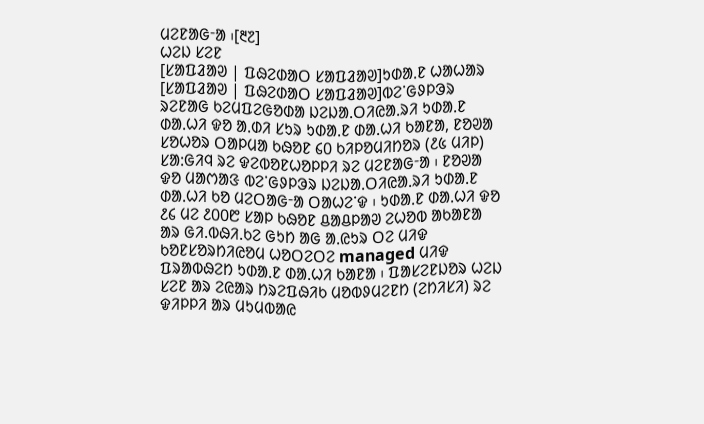ᱢᱮᱱᱟᱜᱼᱟ ᱾[᱓᱗]
ᱦᱮᱡ ᱥᱮᱱ
[ᱥᱟᱯᱲᱟᱣ | ᱯᱷᱮᱰᱟᱛ ᱥᱟᱯᱲᱟᱣ]ᱩᱰᱟᱹᱱ ᱦᱟᱦᱟᱨ
[ᱥᱟᱯᱲᱟᱣ | ᱯᱷᱮᱰᱟᱛ ᱥᱟᱯᱲᱟᱣ]ᱵᱮᱸᱜᱽᱞᱳᱨ ᱨᱮᱱᱟᱜ ᱠᱮᱢᱯᱮᱜᱚᱰᱟ ᱡᱮᱡᱟᱹᱛᱤᱭᱟᱹᱨᱤ ᱩᱰᱟᱹᱱ ᱰᱟᱹᱦᱤ ᱫᱚ ᱟᱹᱰᱤ ᱥᱩᱨ ᱩᱰᱟᱹᱱ ᱰᱟᱹᱦᱤ ᱠᱟᱱᱟ, ᱱᱚᱣᱟ ᱥᱚᱦᱚᱨ ᱛᱟᱞᱢᱟ ᱠᱷᱚᱱ ᱔᱐ ᱠᱤᱞᱚᱢᱤᱴᱚᱨ (᱒᱕ ᱢᱤᱞ) ᱥᱟᱺᱜᱤᱧ ᱨᱮ ᱫᱮᱵᱚᱱᱦᱚᱞᱞᱤ ᱨᱮ ᱢᱮᱱᱟᱜᱼᱟ ᱾ ᱱᱚᱣᱟ ᱫᱚ ᱢᱟᱬᱟᱝ ᱵᱮᱸᱜᱽᱞᱳᱨ ᱡᱮᱡᱟᱹᱛᱤᱭᱟᱹᱨᱤ ᱩᱰᱟᱹᱱ ᱰᱟᱹᱦᱤ ᱠᱚ ᱢᱮᱛᱟᱜᱼᱟ ᱛᱟᱦᱮᱸᱫ ᱾ ᱩᱰᱟᱹᱱ ᱰᱟᱹᱦᱤ ᱫᱚ ᱒᱔ ᱢᱮ ᱒᱐᱐᱘ ᱥᱟᱞ ᱠᱷᱚᱱ ᱪᱟᱪᱞᱟᱣ ᱮᱦᱚᱵ ᱟᱠᱟᱱᱟ ᱟᱨ ᱜᱤ.ᱵᱷᱤ.ᱠᱮ ᱜᱩᱴ ᱟᱜ ᱟᱹᱭᱩᱨ ᱛᱮ ᱢᱤᱫ ᱠᱚᱱᱥᱚᱨᱴᱤᱭᱚᱢ ᱦᱚᱛᱮᱛᱮ managed ᱢᱤᱫ ᱯᱨᱟᱵᱷᱮᱴ ᱩᱰᱟᱹᱱ ᱰᱟᱹᱦᱤ ᱠᱟᱱᱟ ᱾ ᱯᱟᱥᱮᱱᱡᱚᱨ ᱦᱮᱡ ᱥᱮᱱ ᱟᱨ ᱮᱭᱟᱨ ᱴᱨᱮᱯᱷᱤᱠ ᱢᱚᱵᱽᱢᱮᱱᱴ (ᱮᱴᱤᱥᱤ) ᱨᱮ ᱫᱤᱞᱞᱤ ᱟᱨ ᱢᱩᱢᱵᱟᱭ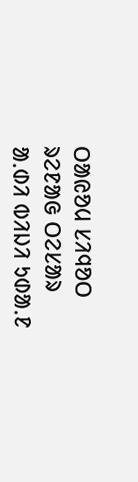ᱛᱟᱭᱚᱢ ᱥᱤᱧᱚᱛ ᱨᱮᱱᱟᱜ ᱛᱮᱥᱟᱨ ᱟᱹᱰᱤ ᱵᱤᱡᱤ ᱩᱰᱟᱹᱱ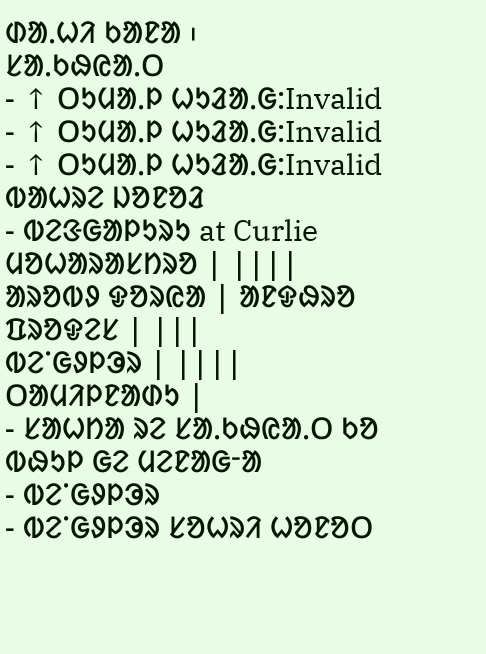ᱰᱟᱹᱦᱤ ᱠᱟᱱᱟ ᱾
ᱥᱟᱹᱠᱷᱭᱟᱹᱛ
- ↑ ᱛᱩᱢᱟᱹᱞ ᱦᱩᱲᱟᱹᱜ:Invalid
- ↑ ᱛᱩᱢᱟᱹᱞ ᱦᱩᱲᱟᱹᱜ:Invalid
- ↑ ᱛᱩᱢᱟᱹᱞ ᱦᱩᱲᱟᱹᱜ:Invalid
ᱵᱟᱦᱨᱮ ᱡᱚᱱᱚᱲ
- ᱵᱮᱝᱜᱟᱞᱩᱨᱩ at Curlie
ᱢᱚᱦᱟᱨᱟᱥᱴᱨᱚ | ||||
ᱟᱨᱚᱵᱽ ᱫᱚᱨᱭᱟ | ᱟᱱᱫᱷᱨᱚ ᱯᱨᱚᱫᱮᱥ | |||
ᱵᱮᱸᱜᱽᱞᱳᱨ | ||||
ᱛᱟᱢᱤᱞᱱᱟᱰᱩ |
- ᱥᱟᱦᱴᱟ ᱨᱮ ᱥᱟᱹᱠᱷᱭᱟᱹᱛ ᱠᱚ ᱵᱷᱩᱞ ᱜᱮ ᱢᱮᱱᱟᱜᱼᱟ
- ᱵᱮᱸᱜᱽᱞᱳᱨ
- ᱵᱮᱸᱜᱽᱞᱳᱨ ᱥᱚᱦᱨᱤ ᱦᱚᱱᱚᱛ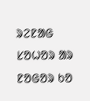ᱨᱮᱱᱟᱜ ᱥᱚᱦᱚᱨ ᱟᱨ ᱱᱚᱜᱚᱨ ᱠᱚ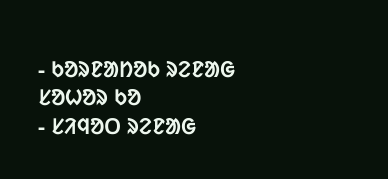- ᱠᱚᱨᱱᱟᱴᱚᱠ ᱨᱮᱱᱟᱜ ᱥᱚᱦᱚᱨ ᱠᱚ
- ᱥᱤᱧᱚᱛ ᱨᱮᱱᱟᱜ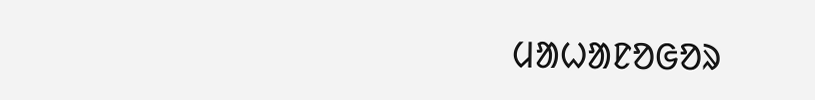ᱢᱟᱦᱟᱱᱚᱜᱚᱨ